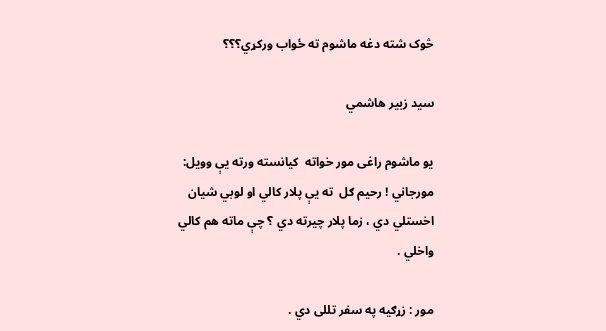څوک شته دغه ماشوم ته ځواب ورکړي؟؟؟

سید زبیر هاشمي

یو ماشوم راغی مور خواته  کیانسته ورته يې وویل:  مورجاني ! رحیم ګل  ته يې پلار کالي او لوبي شیان اخستلي دي ، زما پلار چیرته دي ؟ چې ماته هم کالي واخلي .

مور : زړګيه په سفر تللی دي .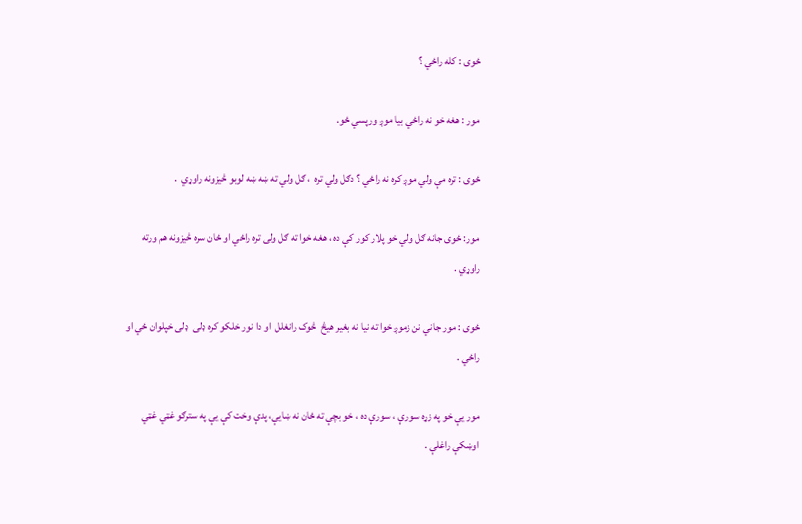ځوی : کله راځي ؟

مور : هغه خو نه راځي بیا موږ ورپسي ځو.

ځوی : تره مې ولي موږ کره نه راځي ؟ دګل ولي تره  ، ګل ولي ته ښه ښه لوبو څیزونه راوړي  .

مور: ځوی جانه ګل ولي خو پلار کور کې ده ، هغه خوا ته ګل ولی تره راځي او ځان سره څیزونه هم ورته راوړي .

ځوی : مور جاني نن زموږ خوا ته نیا نه بغیر هیڅ  څوک رانغلل  او دا نور خلکو کره ډلی  ډلی خپلوان ځي او راځي .

مور يې خو په زړه سورې ، سورې ده ، خو بچې ته ځان نه ښايې، پدې وخت کې یې په سترګو غټي غټي اوښکې راغلې .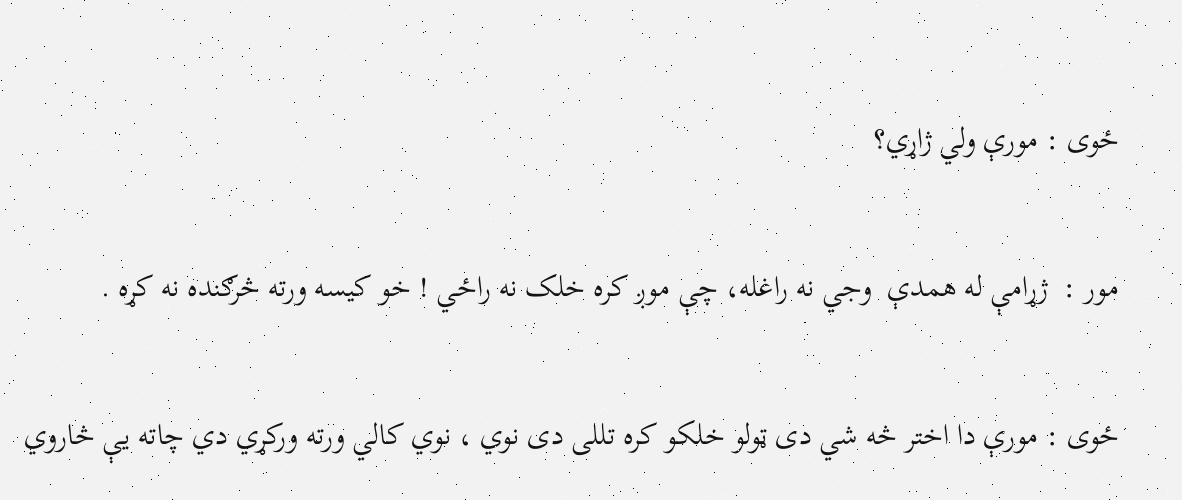ځوی : مورې ولي ژاړي؟

مور :  ژړامې له همدې  وجي نه راغله، چې موږ کره خلک نه راځي ! خو کیسه ورته څرګنده نه کړه .

ځوی : مورې دا اختر څه شي دی ټولو خلکو کره تللی دی نوي ، نوي کالي ورته ورکړي دي چاته يې څاروي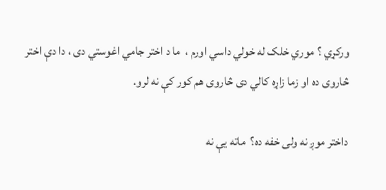ورکړي ؟ موري خلک له خولي داسي اورم ،  ما د اختر جامي اغوستي دی ، دا دې اختر څاروی ده او زما زاړه کالي دی څاروی هم کور کې نه لرو.

داختر موږ نه ولی خفه ده؟  ماته يې نه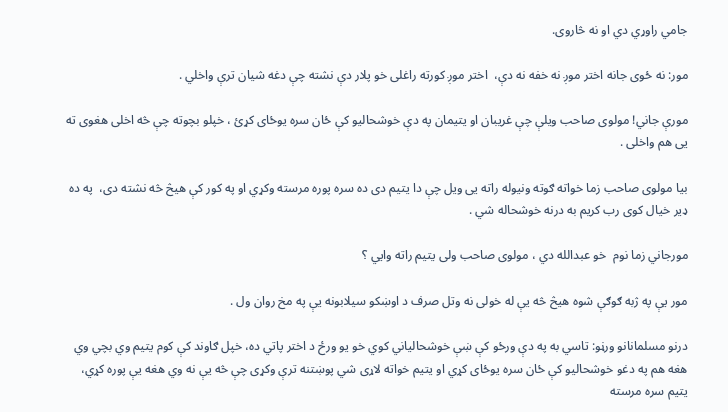جامي راوړي دي او نه څاروی.

مور: نه ځوی جانه اختر موږ نه خفه نه دې،  اختر موږ کورته راغلی خو پلار دې نشته چې دغه شیان ترې واخلي .

مورې جاني! مولوی صاحب ویلې چې غریبان او یتیمان په دې خوشحالیو کې ځان سره یوځای کړئ ، خپلو بچوته چې څه اخلی هغوی ته یی هم واخلی .

بیا مولوی صاحب زما خواته ګوته ونیوله راته یی ویل چې دا یتیم دی ده سره پوره مرسته وکړي او په کور کې هیڅ څه نشته دی،  په ده ډیر خیال کوی رب کریم به درنه خوشحاله شي .

مورجاني زما نوم  خو عبدالله دي ، مولوی صاحب ولی یتیم راته وايي ؟

مور يې په ژبه ګوګې شوه هیڅ څه یې له خولی نه وتل صرف د اوښکو سیلابونه يې په مخ روان ول .

درنو مسلمانانو ورڼو: تاسي به په دې ورځو کې ښې خوشحالیاني کوي خو یو ورځ د اختر پاتي ده، خپل ګاوند کې کوم یتیم وي بچي وي هغه هم په دغو خوشحالیو کې ځان سره یوځای کړي او یتیم خواته لاړی شي پوښتنه ترې وکړی چې څه يې نه وي هغه يې پوره کړي، یتیم سره مرسته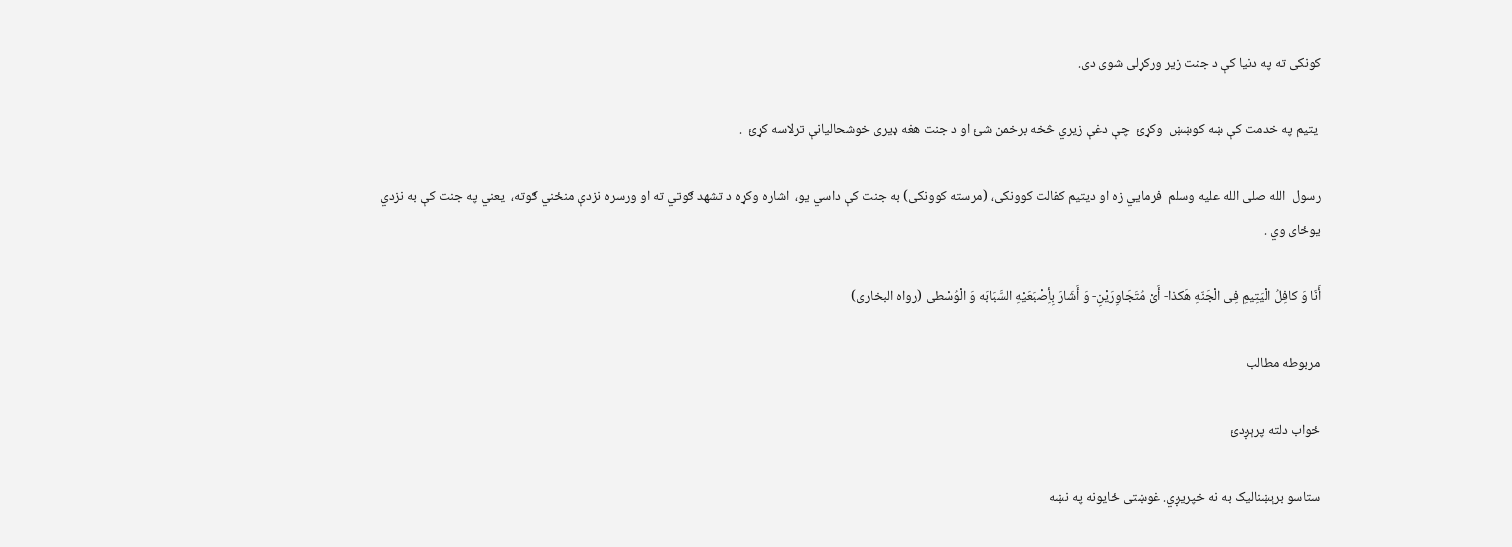کونکی ته په دنیا کې د جنت زیر ورکړلی شوی دی.

 یتیم په خدمت کې ښه کوښښ  وکړئ  چې دغې زیري څخه برخمن شئ او د جنت هغه ډیری خوشحالیانې ترلاسه کړئ  .

رسول  الله صلی الله علیه وسلم  فرمایي زه او دیتیم کفالت کوونکی، (مرسته کوونکی) به جنت کې داسي یو،  اشاره وکړه د تشهد ګوتي ته او ورسره نزدې منځني ګوته،  یعني په جنت کې به نزدي یوځای وي .

أَنَا وَ کافِلُ الْیَتِیمِ فِی الْجَنّهِ هَکذا- أَیْ مُتَجَاوِرَیْنِ- وَ أَشَارَ بِأِصْبَعَیْهِ السَّبَابَه وَ الْوُسْطى (رواه البخاری)

مربوطه مطالب

ځواب دلته پرېږدئ

ستاسو برېښناليک به نه خپريږي. غوښتى ځایونه په نښه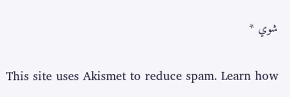شوي *

This site uses Akismet to reduce spam. Learn how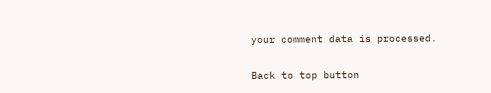your comment data is processed.

Back to top button